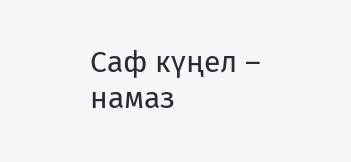Саф күңел – намаз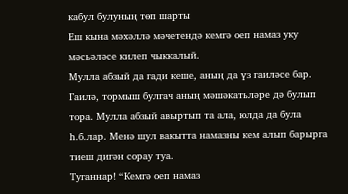кабул булуның төп шарты
Еш кына мәхәллә мәчетендә кемгә оеп намаз уку мәсьәләсе килеп чыккалый.
Мулла абзый да гади кеше, аның да үз гаиләсе бар. Гаилә, тормыш булгач аның мәшәкатьләре дә булып тора. Мулла абзый авыртып та ала, юлда да була һ.б.лар. Менә шул вакытта намазны кем алып барырга тиеш дигән сорау туа.
Туганнар! “Кемгә оеп намаз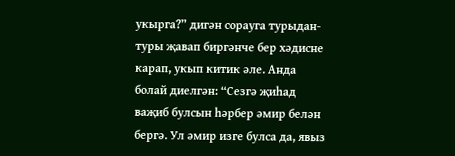укырга?” дигән сорауга турыдан-туры җавап биргәнче бер хәдисне карап, укып китик әле. Анда болай диелгән: “Сезгә җиһад ваҗиб булсын һәрбер әмир белән бергә. Ул әмир изге булса да, явыз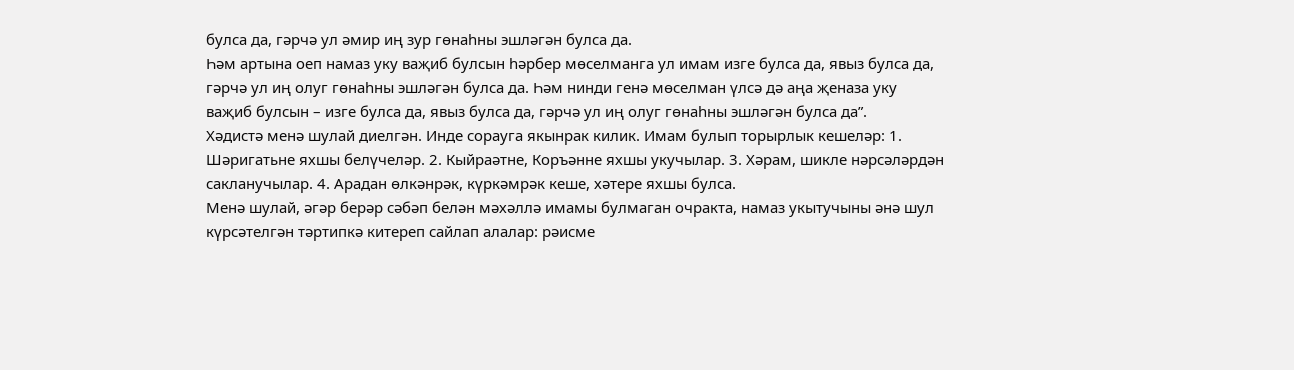булса да, гәрчә ул әмир иң зур гөнаһны эшләгән булса да.
Һәм артына оеп намаз уку ваҗиб булсын һәрбер мөселманга ул имам изге булса да, явыз булса да, гәрчә ул иң олуг гөнаһны эшләгән булса да. Һәм нинди генә мөселман үлсә дә аңа җеназа уку ваҗиб булсын – изге булса да, явыз булса да, гәрчә ул иң олуг гөнаһны эшләгән булса да”.
Хәдистә менә шулай диелгән. Инде сорауга якынрак килик. Имам булып торырлык кешеләр: 1. Шәригатьне яхшы белүчеләр. 2. Кыйраәтне, Коръәнне яхшы укучылар. 3. Хәрам, шикле нәрсәләрдән сакланучылар. 4. Арадан өлкәнрәк, күркәмрәк кеше, хәтере яхшы булса.
Менә шулай, әгәр берәр сәбәп белән мәхәллә имамы булмаган очракта, намаз укытучыны әнә шул күрсәтелгән тәртипкә китереп сайлап алалар: рәисме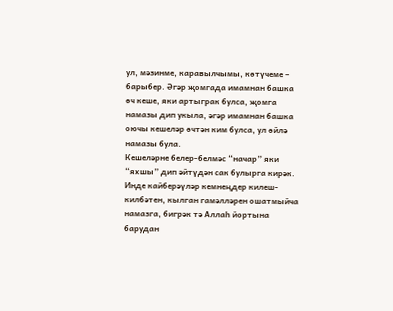ул, мәзинме, каравылчымы, көтүчеме – барыбер. Әгәр җомгада имамнан башка өч кеше, яки артыграк булса, җомга намазы дип укыла, әгәр имамнан башка оючы кешеләр өчтән ким булса, ул өйлә намазы була.
Кешеләрне белер-белмәс “начар” яки “яхшы” дип әйтүдән сак булырга кирәк. Инде кайберәүләр кемнеңдер килеш-килбәтен, кылган гамәлләрен ошатмыйча намазга, бигрәк тә Аллаһ йортына барудан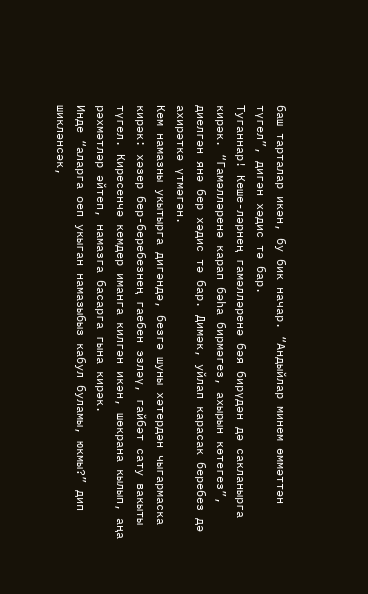баш тарталар икән, бу бик начар. “Андыйлар минем өммәттән түгел”, дигән хәдис тә бар.
Туганнар! Кеше-ләрнең гамәлләренә бәя бирүдән дә сакланырга кирәк. “Гамәлләренә карап бәһа бирмәгез, ахырын көтегез”, диелгән янә бер хәдис тә бар. Димәк, уйлап карасак беребез дә ахирәткә үтмәгән.
Кем намазны укытырга дигәндә, безгә шуны хәтердән чыгармаска кирәк: хәзер бер-беребезнең гаебен эзләү, гайбәт сату вакыты түгел. Киресенчә кемдер иманга килгән икән, шөкрана кылып, аңа рәхмәтләр әйтеп, намазга басарга гына кирәк.
Инде “аларга оеп укыган намазыбыз кабул буламы, юкмы?” дип шикләнсәк,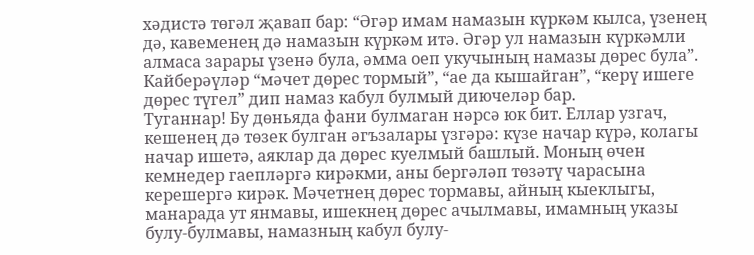хәдистә төгәл җавап бар: “Әгәр имам намазын күркәм кылса, үзенең дә, кавеменең дә намазын күркәм итә. Әгәр ул намазын күркәмли алмаса зарары үзенә була, әмма оеп укучының намазы дөрес була”.
Кайберәүләр “мәчет дөрес тормый”, “ае да кышайган”, “керү ишеге дөрес түгел” дип намаз кабул булмый диючеләр бар.
Туганнар! Бу дөньяда фани булмаган нәрсә юк бит. Еллар узгач, кешенең дә төзек булган әгъзалары үзгәрә: күзе начар күрә, колагы начар ишетә, аяклар да дөрес куелмый башлый. Моның өчен кемнедер гаепләргә кирәкми, аны бергәләп төзәтү чарасына керешергә кирәк. Мәчетнең дөрес тормавы, айның кыеклыгы, манарада ут янмавы, ишекнең дөрес ачылмавы, имамның указы булу-булмавы, намазның кабул булу-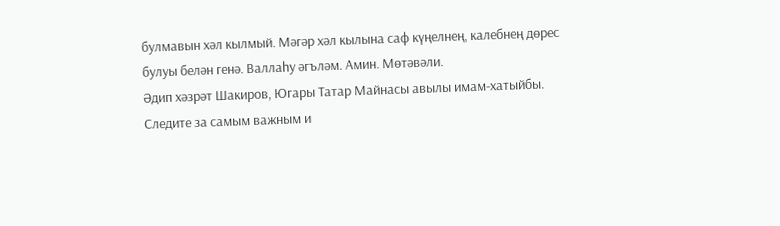булмавын хәл кылмый. Мәгәр хәл кылына саф күңелнең, калебнең дөрес булуы белән генә. Валлаһу әгъләм. Амин. Мөтәвәли.
Әдип хәзрәт Шакиров, Югары Татар Майнасы авылы имам-хатыйбы.
Следите за самым важным и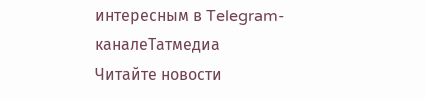интересным в Telegram-каналеТатмедиа
Читайте новости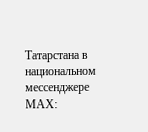Татарстана в национальном мессенджере MАХ: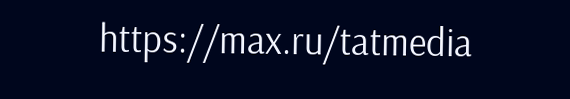https://max.ru/tatmedia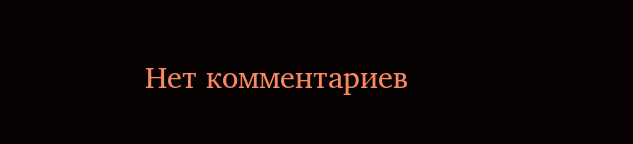Нет комментариев